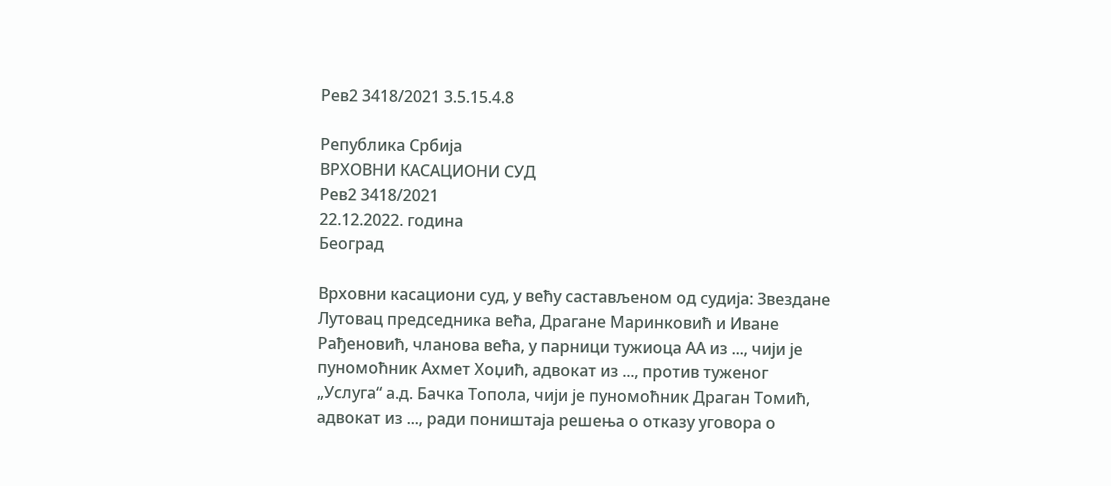Рев2 3418/2021 3.5.15.4.8

Република Србија
ВРХОВНИ КАСАЦИОНИ СУД
Рев2 3418/2021
22.12.2022. година
Београд

Врховни касациони суд, у већу састављеном од судија: Звездане Лутовац председника већа, Драгане Маринковић и Иване Рађеновић, чланова већа, у парници тужиоца АА из ..., чији је пуномоћник Ахмет Хоџић, адвокат из ..., против туженог „Услуга“ а.д. Бачка Топола, чији је пуномоћник Драган Томић, адвокат из ..., ради поништаја решења о отказу уговора о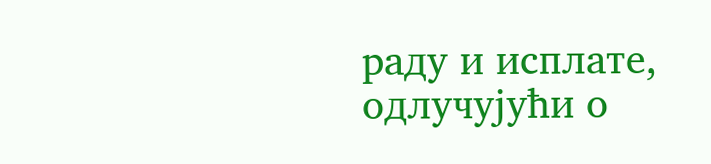раду и исплате, одлучујући о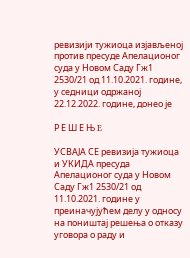ревизији тужиоца изјављеној против пресуде Апелационог суда у Новом Саду Гж1 2530/21 од 11.10.2021. године, у седници одржаној 22.12.2022. године, донео је

Р Е Ш Е Њ E

УСВАЈА СЕ ревизија тужиоца и УКИДА пресуда Апелационог суда у Новом Саду Гж1 2530/21 од 11.10.2021. године у преиначујућем делу у односу на поништај решења о отказу уговора о раду и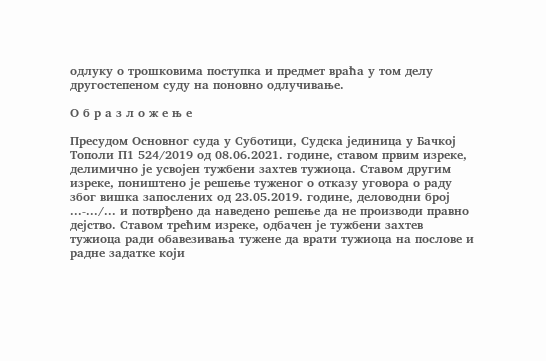одлуку о трошковима поступка и предмет враћа у том делу другостепеном суду на поновно одлучивање.

О б р а з л о ж е њ е

Пресудом Основног суда у Суботици, Судска јединица у Бачкој Тополи П1 524/2019 од 08.06.2021. године, ставом првим изреке, делимично је усвојен тужбени захтев тужиоца. Ставом другим изреке, поништено је решење туженог о отказу уговора о раду због вишка запослених од 23.05.2019. године, деловодни број ...-.../... и потврђено да наведено решење да не производи правно дејство. Ставом трећим изреке, одбачен је тужбени захтев тужиоца ради обавезивања тужене да врати тужиоца на послове и радне задатке који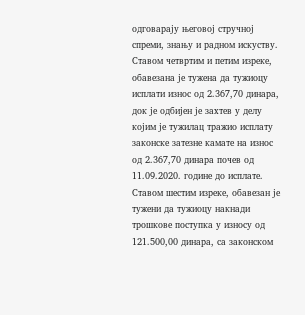одговарају његовој стручној спреми, знању и радном искуству. Ставом четвртим и петим изреке, обавезана је тужена да тужиоцу исплати износ од 2.367,70 динара, док је одбијен је захтев у делу којим је тужилац тражио исплату законске затезне камате на износ од 2.367,70 динара почев од 11.09.2020. године до исплате. Ставом шестим изреке, обавезан је тужени да тужиоцу накнади трошкове поступка у износу од 121.500,00 динара, са законском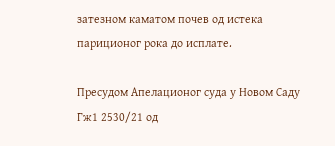затезном каматом почев од истека париционог рока до исплате.

Пресудом Апелационог суда у Новом Саду Гж1 2530/21 од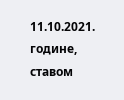11.10.2021. године, ставом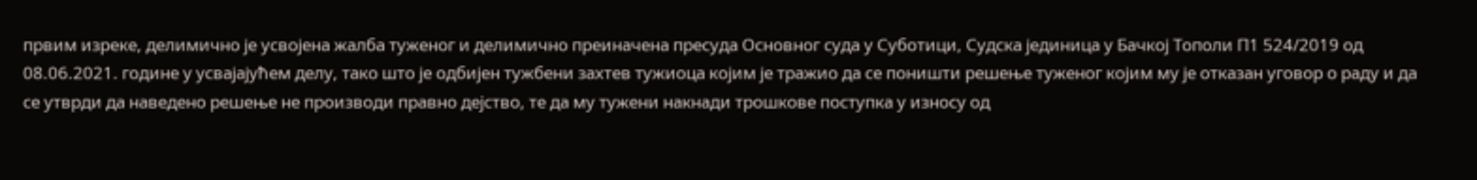првим изреке, делимично је усвојена жалба туженог и делимично преиначена пресуда Основног суда у Суботици, Судска јединица у Бачкој Тополи П1 524/2019 од 08.06.2021. године у усвајајућем делу, тако што је одбијен тужбени захтев тужиоца којим је тражио да се поништи решење туженог којим му је отказан уговор о раду и да се утврди да наведено решење не производи правно дејство, те да му тужени накнади трошкове поступка у износу од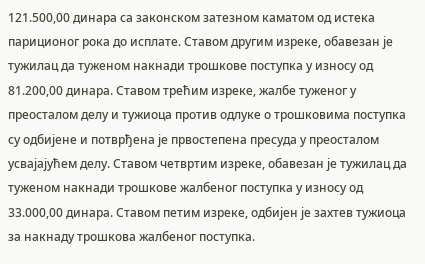121.500,00 динара са законском затезном каматом од истека париционог рока до исплате. Ставом другим изреке, обавезан је тужилац да туженом накнади трошкове поступка у износу од 81.200,00 динара. Ставом трећим изреке, жалбе туженог у преосталом делу и тужиоца против одлуке о трошковима поступка су одбијене и потврђена је првостепена пресуда у преосталом усвајајућем делу. Ставом четвртим изреке, обавезан је тужилац да туженом накнади трошкове жалбеног поступка у износу од 33.000,00 динара. Ставом петим изреке, одбијен је захтев тужиоца за накнаду трошкова жалбеног поступка.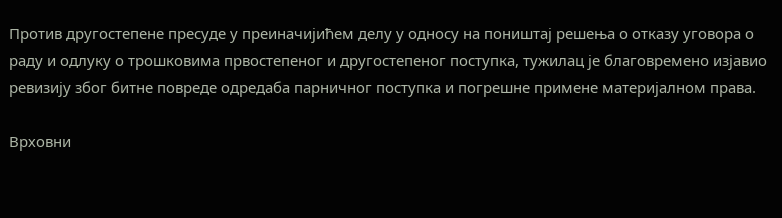Против другостепене пресуде у преиначијићем делу у односу на поништај решења о отказу уговора о раду и одлуку о трошковима првостепеног и другостепеног поступка, тужилац је благовременo изјавио ревизију због битне повреде одредаба парничног поступка и погрешне примене материјалном права.

Врховни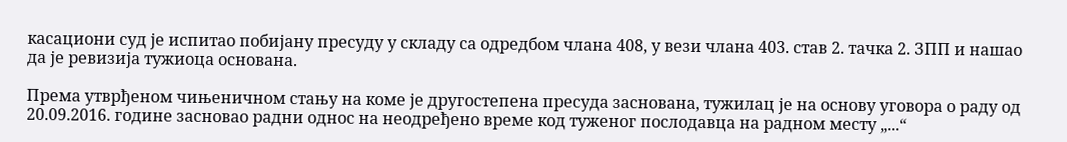касациони суд је испитао побијану пресуду у складу са одредбом члана 408, у вези члана 403. став 2. тачка 2. ЗПП и нашао да је ревизија тужиоца основана.

Према утврђеном чињеничном стању на коме је другостепена пресуда заснована, тужилац је на основу уговора о раду од 20.09.2016. године засновао радни однос на неодређено време код туженог послодавца на радном месту „...“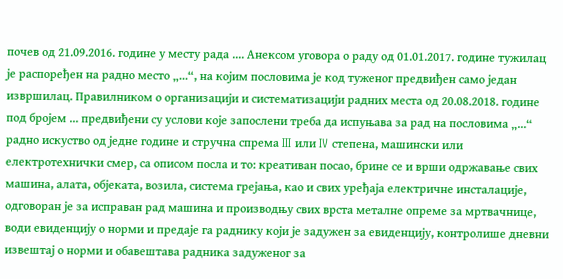почев од 21.09.2016. године у месту рада .... Анексом уговора о раду од 01.01.2017. године тужилац је распоређен на радно место „...“, на којим пословима је код туженог предвиђен само један извршилац. Правилником о организацији и систематизацији радних места од 20.08.2018. године под бројем ... предвиђени су услови које запослени треба да испуњава за рад на пословима „...“ радно искуство од једне године и стручна спрема III или IV степена, машински или електротехнички смер, са описом посла и то: креативан посао, брине се и врши одржавање свих машина, алата, објеката, возила, система грејања, као и свих уређаја електричне инсталације, одговоран је за исправан рад машина и производњу свих врста металне опреме за мртвачнице, води евиденцију о норми и предаје га раднику који је задужен за евиденцију, контролише дневни извештај о норми и обавештава радника задуженог за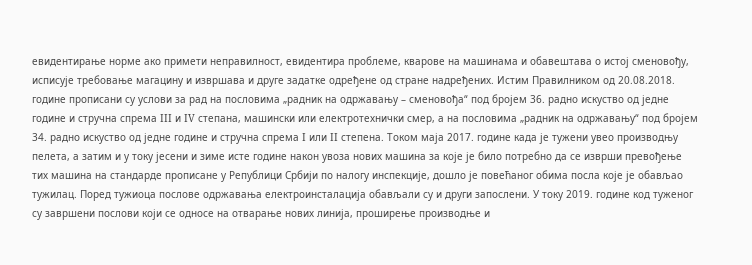евидентирање норме ако примети неправилност, евидентира проблеме, кварове на машинама и обавештава о истој сменовођу, исписује требовање магацину и извршава и друге задатке одређене од стране надређених. Истим Правилником од 20.08.2018. године прописани су услови за рад на пословима „радник на одржавању – сменовођа“ под бројем 36. радно искуство од једне године и стручна спрема III и IV степана, машински или електротехнички смер, а на пословима „радник на одржавању“ под бројем 34. радно искуство од једне године и стручна спрема I или II степена. Током маја 2017. године када је тужени увео производњу пелета, а затим и у току јесени и зиме исте године након увоза нових машина за које је било потребно да се изврши превођење тих машина на стандарде прописане у Републици Србији по налогу инспекције, дошло је повећаног обима посла које је обављао тужилац. Поред тужиоца послове одржавања електроинсталација обављали су и други запослени. У току 2019. године код туженог су завршени послови који се односе на отварање нових линија, проширење производње и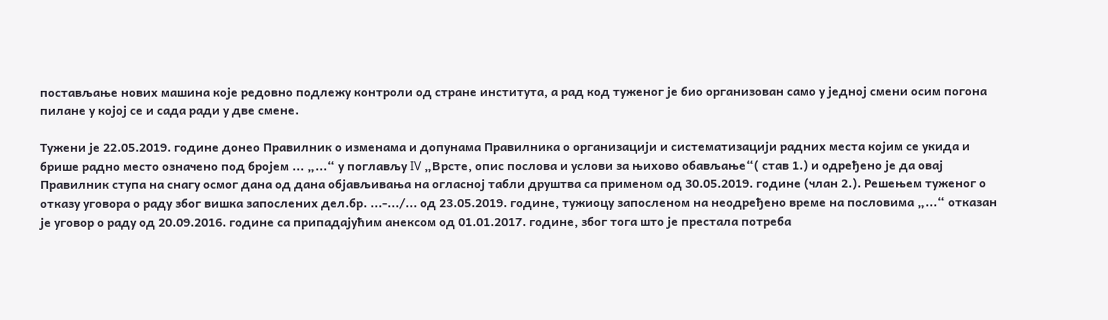постављање нових машина које редовно подлежу контроли од стране института, а рад код туженог је био организован само у једној смени осим погона пилане у којој се и сада ради у две смене.

Тужени је 22.05.2019. године донео Правилник о изменама и допунама Правилника о организацији и систематизацији радних места којим се укида и брише радно место означено под бројем ... „...“ у поглављу IV „Врсте, опис послова и услови за њихово обављање“( став 1.) и одређено је да овај Правилник ступа на снагу осмог дана од дана објављивања на огласној табли друштва са применом од 30.05.2019. године (члан 2.). Решењем туженог о отказу уговора о раду због вишка запослених дел.бр. ...-.../... од 23.05.2019. године, тужиоцу запосленом на неодређено време на пословима „...“ отказан је уговор о раду од 20.09.2016. године са припадајућим анексом од 01.01.2017. године, због тога што је престала потреба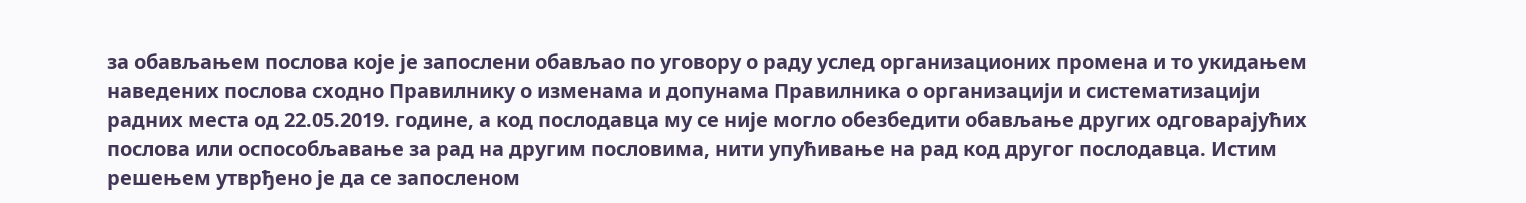за обављањем послова које је запослени обављао по уговору о раду услед организационих промена и то укидањем наведених послова сходно Правилнику о изменама и допунама Правилника о организацији и систематизацији радних места од 22.05.2019. године, а код послодавца му се није могло обезбедити обављање других одговарајућих послова или оспособљавање за рад на другим пословима, нити упућивање на рад код другог послодавца. Истим решењем утврђено је да се запосленом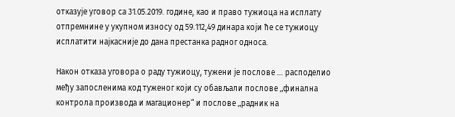отказује уговор са 31.05.2019. године, као и право тужиоца на исплату отпремнине у укупном износу од 59.112,49 динара који ће се тужиоцу исплатити најкасније до дана престанка радног односа.

Након отказа уговора о раду тужиоцу, тужени је послове ... расподелио међу запосленима код туженог који су обављали послове „финална контрола производа и магационер“ и послове „радник на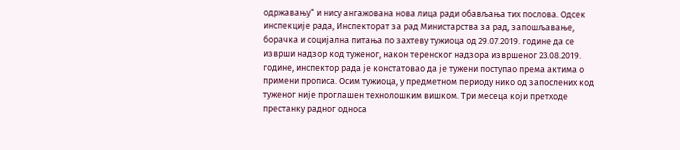одржавању“ и нису ангажована нова лица ради обављања тих послова. Одсек инспекције рада, Инспекторат за рад Министарства за рад, запошљавање, борачка и социјална питања по захтеву тужиоца од 29.07.2019. године да се изврши надзор код туженог, након теренског надзора извршеног 23.08.2019. године, инспектор рада је констатовао да је тужени поступао према актима о примени прописа. Осим тужиоца, у предметном периоду нико од запослених код туженог није проглашен технолошким вишком. Три месеца који претходе престанку радног односа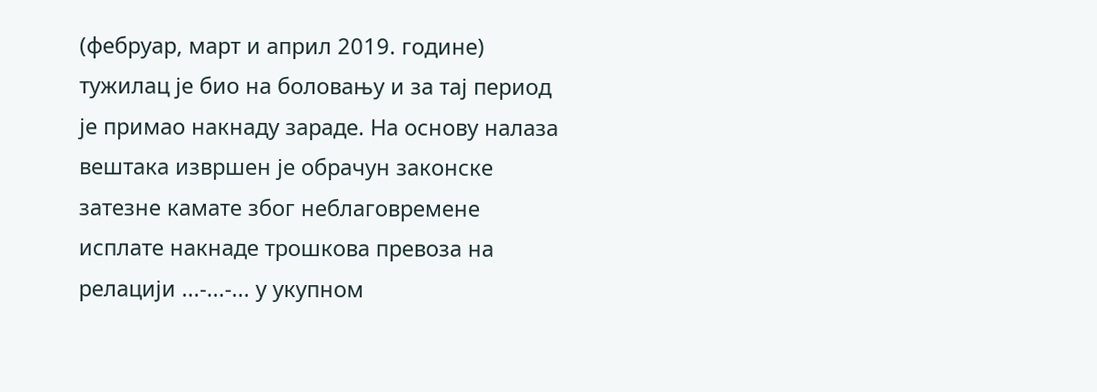(фебруар, март и април 2019. године) тужилац је био на боловању и за тај период је примао накнаду зараде. На основу налаза вештака извршен је обрачун законске затезне камате због неблаговремене исплате накнаде трошкова превоза на релацији ...-...-... у укупном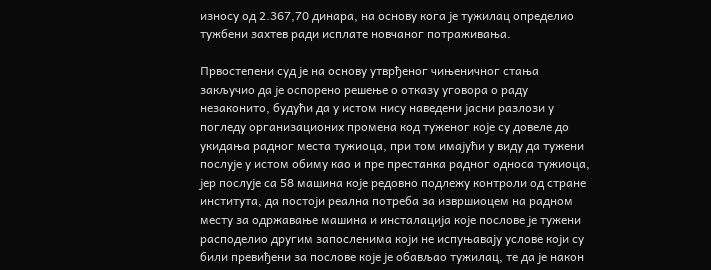износу од 2.367,70 динара, на основу кога је тужилац определио тужбени захтев ради исплате новчаног потраживања.

Првостепени суд је на основу утврђеног чињеничног стања закључио да је оспорено решење о отказу уговора о раду незаконито, будући да у истом нису наведени јасни разлози у погледу организационих промена код туженог које су довеле до укидања радног места тужиоца, при том имајући у виду да тужени послује у истом обиму као и пре престанка радног односа тужиоца, јер послује са 58 машина које редовно подлежу контроли од стране института, да постоји реална потреба за извршиоцем на радном месту за одржавање машина и инсталација које послове је тужени расподелио другим запосленима који не испуњавају услове који су били превиђени за послове које је обављао тужилац, те да је након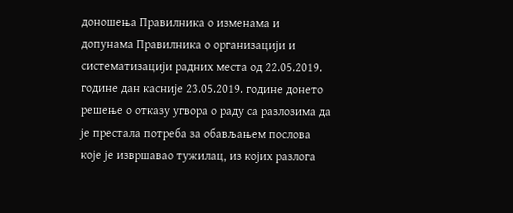доношења Правилника о изменама и допунама Правилника о организацији и систематизацији радних места од 22.05.2019. године дан касније 23.05.2019. године донето решење о отказу угвора о раду са разлозима да је престала потреба за обављањем послова које је извршавао тужилац, из којих разлога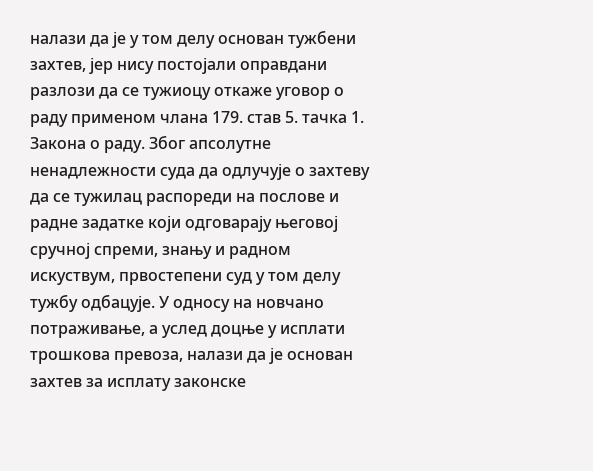налази да је у том делу основан тужбени захтев, јер нису постојали оправдани разлози да се тужиоцу откаже уговор о раду применом члана 179. став 5. тачка 1. Закона о раду. Због апсолутне ненадлежности суда да одлучује о захтеву да се тужилац распореди на послове и радне задатке који одговарају његовој сручној спреми, знању и радном искуствум, првостепени суд у том делу тужбу одбацује. У односу на новчано потраживање, а услед доцње у исплати трошкова превоза, налази да је основан захтев за исплату законске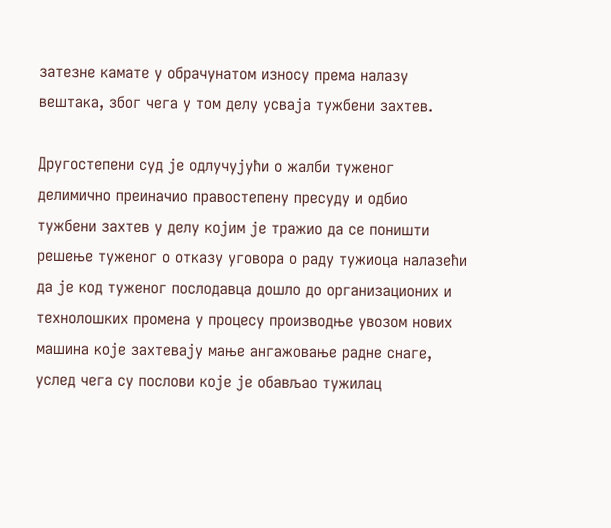затезне камате у обрачунатом износу према налазу вештака, због чега у том делу усваја тужбени захтев.

Другостепени суд је одлучујући о жалби туженог делимично преиначио правостепену пресуду и одбио тужбени захтев у делу којим је тражио да се поништи решење туженог о отказу уговора о раду тужиоца налазећи да је код туженог послодавца дошло до организационих и технолошких промена у процесу производње увозом нових машина које захтевају мање ангажовање радне снаге, услед чега су послови које је обављао тужилац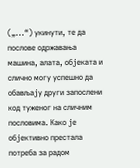(„...“) укинути, те да послове одржавања машина, алата, објеката и слично могу успешно да обављају други запослени код туженог на сличним пословима. Како је објективно престала потреба за радом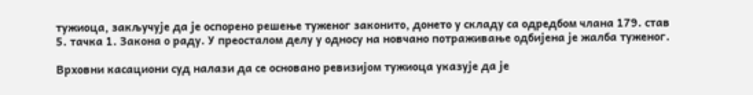тужиоца, закључује да је оспорено решење туженог законито, донето у складу са одредбом члана 179. став 5. тачка 1. Закона о раду. У преосталом делу у односу на новчано потраживање одбијена је жалба туженог.

Врховни касациони суд налази да се основано ревизијом тужиоца указује да је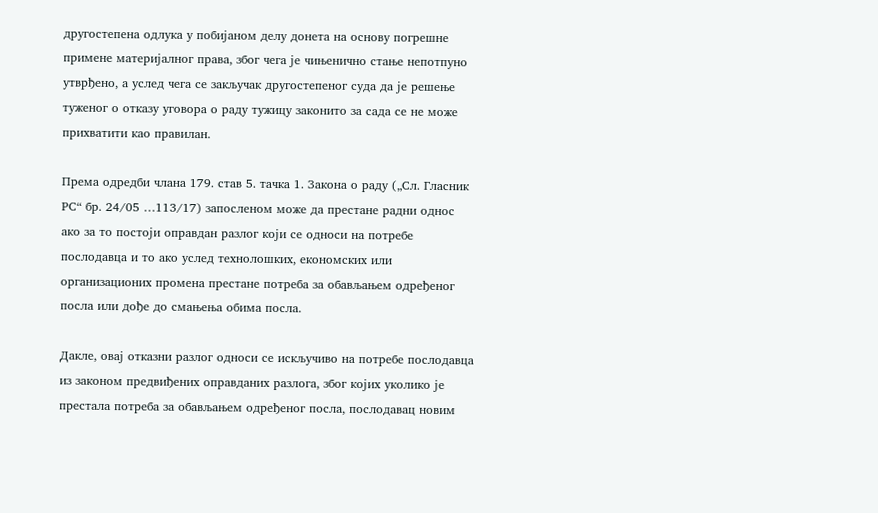другостепена одлука у побијаном делу донета на основу погрешне примене материјалног права, због чега је чињенично стање непотпуно утврђено, а услед чега се закључак другостепеног суда да је решење туженог о отказу уговора о раду тужицу законито за сада се не може прихватити као правилан.

Према одредби члана 179. став 5. тачка 1. Закона о раду („Сл. Гласник РС“ бр. 24/05 …113/17) запосленом може да престане радни однос ако за то постоји оправдан разлог који се односи на потребе послодавца и то ако услед технолошких, економских или организационих промена престане потреба за обављањем одређеног посла или дође до смањења обима посла.

Дакле, овај отказни разлог односи се искључиво на потребе послодавца из законом предвиђених оправданих разлога, због којих уколико је престала потреба за обављањем одређеног посла, послодавац новим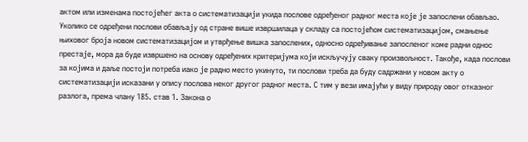актом или изменама постојећег акта о систематизацији укида послове одређеног радног места које је запослени обављао. Уколико се одређени послови обављају од стране више извршилаца у складу са постојећом систематизацијом, смањење њиховог броја новом систематизацијом и утврђење вишка запослених, односно одређивање запосленог коме радни однос престаје, мора да буде извршено на основу одређених критеријума који искључују сваку произвољност. Такође, када послови за којима и даље постоји потреба иако је радно место укинуто, ти послови треба да буду садржани у новом акту о систематизацији исказани у опису послова неког другог радног места. С тим у вези имајући у виду природу овог отказног разлога, према члану 185. став 1. Закона о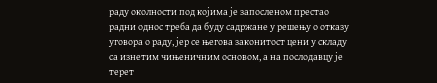раду околности под којима је запосленом престао радни однос треба да буду садржане у решењу о отказу уговора о раду, јер се његова законитост цени у складу са изнетим чињеничним основом, а на послодавцу је терет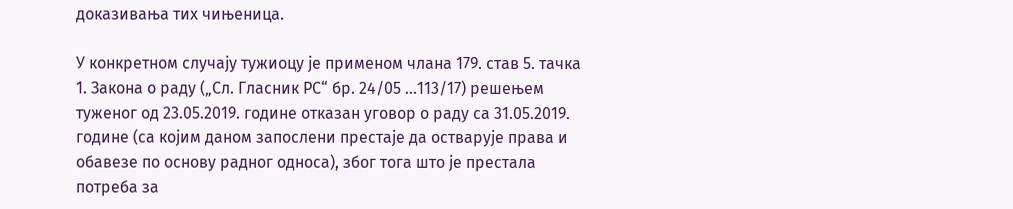доказивања тих чињеница.

У конкретном случају тужиоцу је применом члана 179. став 5. тачка 1. Закона о раду („Сл. Гласник РС“ бр. 24/05 …113/17) решењем туженог од 23.05.2019. године отказан уговор о раду са 31.05.2019. године (са којим даном запослени престаје да остварује права и обавезе по основу радног односа), због тога што је престала потреба за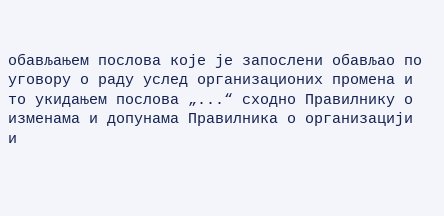обављањем послова које је запослени обављао по уговору о раду услед организационих промена и то укидањем послова „...“ сходно Правилнику о изменама и допунама Правилника о организацији и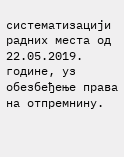систематизацији радних места од 22.05.2019. године, уз обезбеђење права на отпремнину.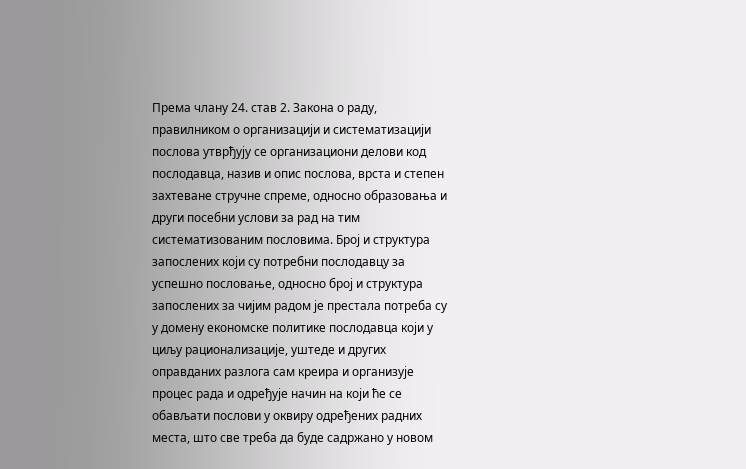Према члану 24. став 2. Закона о раду, правилником о организацији и систематизацији послова утврђују се организациони делови код послодавца, назив и опис послова, врста и степен захтеване стручне спреме, односно образовања и други посебни услови за рад на тим систематизованим пословима. Број и структура запослених који су потребни послодавцу за успешно пословање, односно број и структура запослених за чијим радом је престала потреба су у домену економске политике послодавца који у циљу рационализације, уштеде и других оправданих разлога сам креира и организује процес рада и одређује начин на који ће се обављати послови у оквиру одређених радних места, што све треба да буде садржано у новом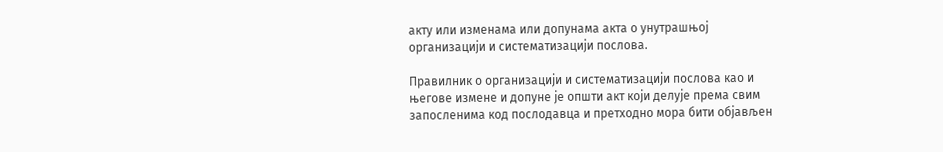акту или изменама или допунама акта о унутрашњој организацији и систематизацији послова.

Правилник о организацији и систематизацији послова као и његове измене и допуне је општи акт који делује према свим запосленима код послодавца и претходно мора бити објављен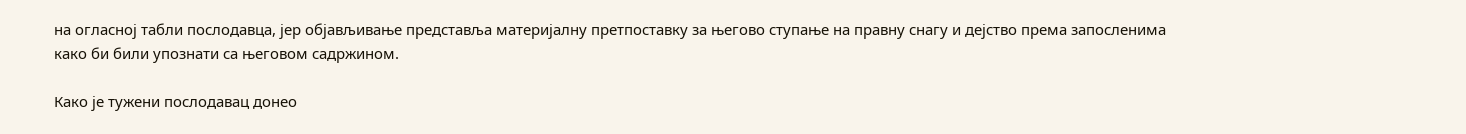на огласној табли послодавца, јер објављивање представља материјалну претпоставку за његово ступање на правну снагу и дејство према запосленима како би били упознати са његовом садржином.

Како је тужени послодавац донео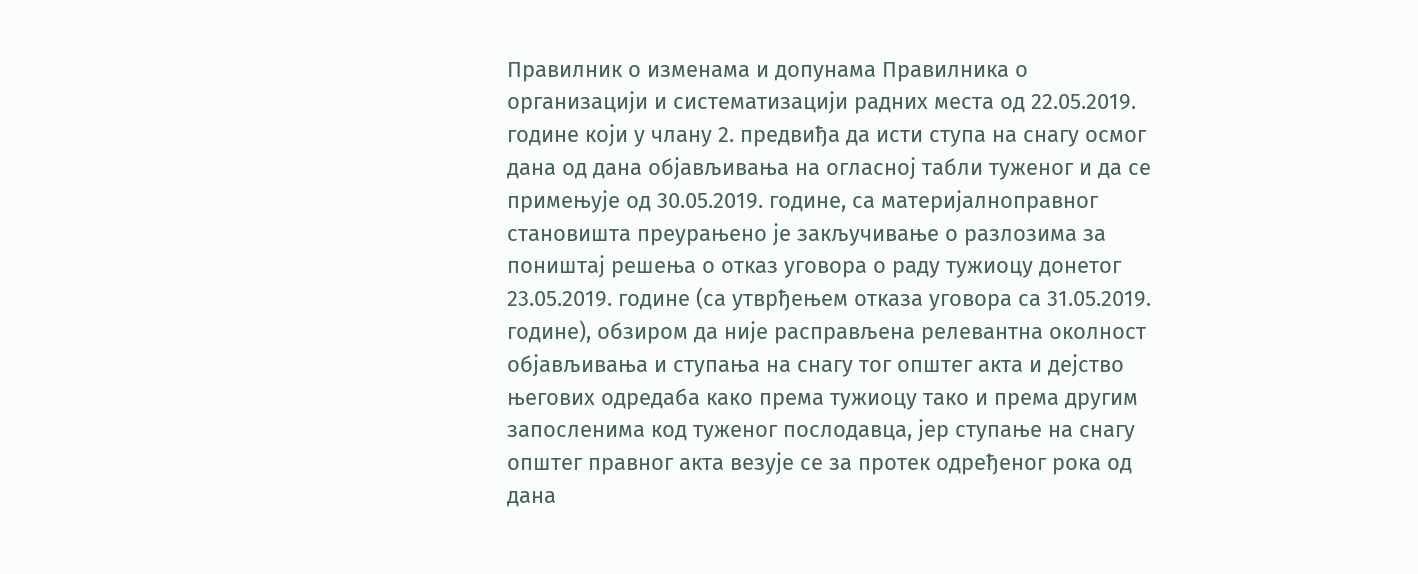Правилник о изменама и допунама Правилника о организацији и систематизацији радних места од 22.05.2019. године који у члану 2. предвиђа да исти ступа на снагу осмог дана од дана објављивања на огласној табли туженог и да се примењује од 30.05.2019. године, са материјалноправног становишта преурањено је закључивање о разлозима за поништај решења о отказ уговора о раду тужиоцу донетог 23.05.2019. године (са утврђењем отказа уговора са 31.05.2019. године), обзиром да није расправљена релевантна околност објављивања и ступања на снагу тог општег акта и дејство његових одредаба како према тужиоцу тако и према другим запосленима код туженог послодавца, јер ступање на снагу општег правног акта везује се за протек одређеног рока од дана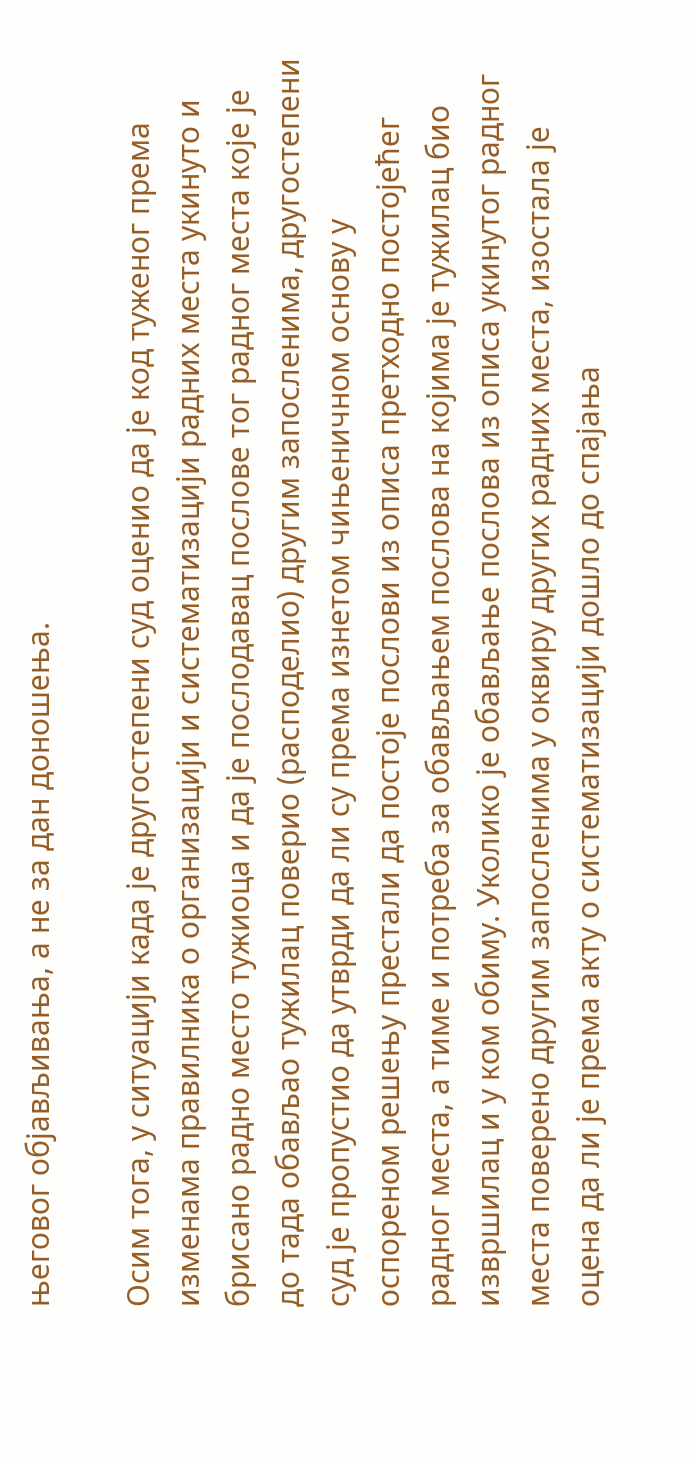његовог објављивања, а не за дан доношења.

Осим тога, у ситуацији када је другостепени суд оценио да је код туженог према изменама правилника о организацији и систематизацији радних места укинуто и брисано радно место тужиоца и да је послодавац послове тог радног места које је до тада обављао тужилац поверио (расподелио) другим запосленима, другостепени суд је пропустио да утврди да ли су према изнетом чињеничном основу у оспореном решењу престали да постоје послови из описа претходно постојећег радног места, а тиме и потреба за обављањем послова на којима је тужилац био извршилац и у ком обиму. Уколико је обављање послова из описа укинутог радног места поверено другим запосленима у оквиру других радних места, изостала је оцена да ли је према акту о систематизацији дошло до спајања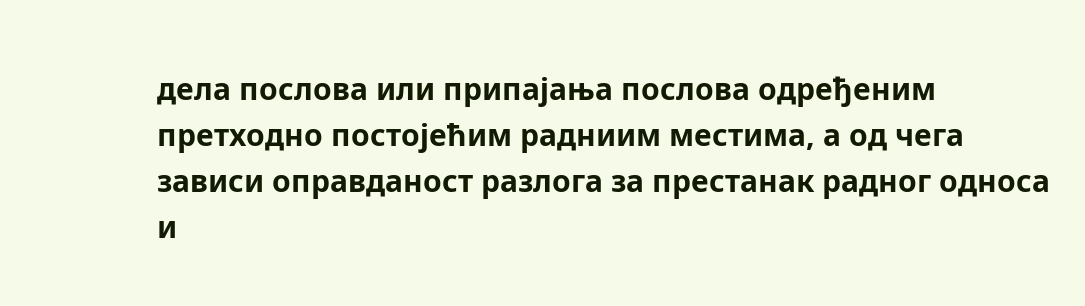дела послова или припајања послова одређеним претходно постојећим радниим местима, а од чега зависи оправданост разлога за престанак радног односа и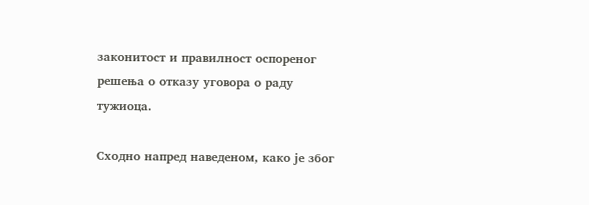законитост и правилност оспореног решења о отказу уговора о раду тужиоца.

Сходно напред наведеном, како је због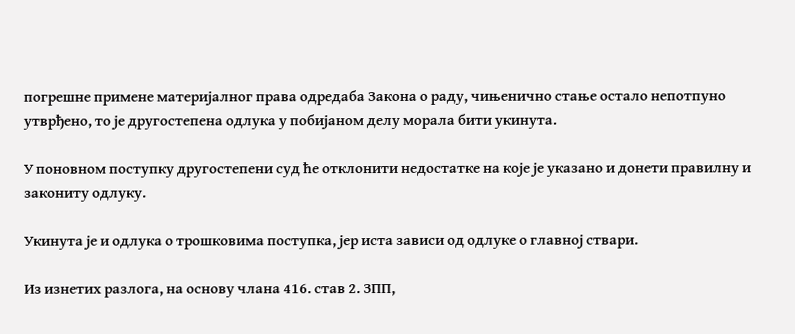погрешне примене материјалног права одредаба Закона о раду, чињенично стање остало непотпуно утврђено, то је другостепена одлука у побијаном делу морала бити укинута.

У поновном поступку другостепени суд ће отклонити недостатке на које је указано и донети правилну и закониту одлуку.

Укинута је и одлука о трошковима поступка, јер иста зависи од одлуке о главној ствари.

Из изнетих разлога, на основу члана 416. став 2. ЗПП,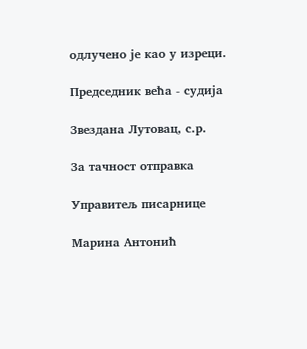одлучено је као у изреци.

Председник већа - судија

Звездана Лутовац, с.р.

За тачност отправка

Управитељ писарнице

Марина Антонић